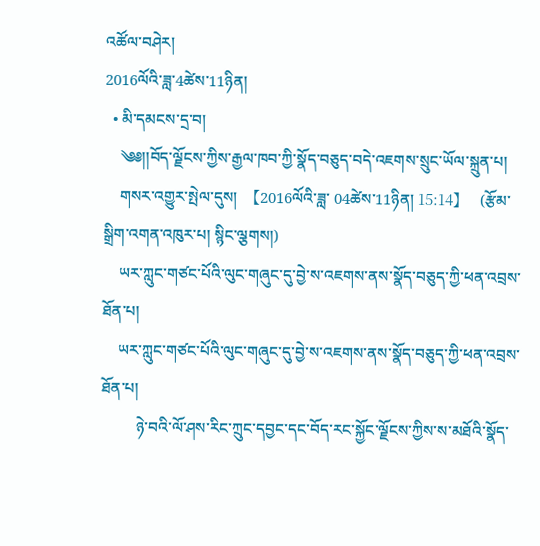འཚོལ་བཤེར།
2016ལོའི་ཟླ་4ཚེས་11ཉིན།
  • མི་དམངས་དྲ་བ།
    ༄༅།།བོད་ལྗོངས་ཀྱིས་རྒྱལ་ཁབ་ཀྱི་སྣོད་བཅུད་བདེ་འཇགས་སྲུང་ཡོལ་སྐྲུན་པ།
    གསར་འགྱུར་སྤེལ་དུས།  【2016ལོའི་ཟླ་ 04ཚེས་11ཉིན། 15:14】   (རྩོམ་སྒྲིག་འགན་འཁུར་པ། སྙིང་ལྕགས།)
    ཡར་ཀླུང་གཙང་པོའི་ལུང་གཞུང་དུ་བྱེ་ས་འཇགས་ནས་སྣོད་བཅུད་ཀྱི་ཕན་འབྲས་ཐོན་པ།
    ཡར་ཀླུང་གཙང་པོའི་ལུང་གཞུང་དུ་བྱེ་ས་འཇགས་ནས་སྣོད་བཅུད་ཀྱི་ཕན་འབྲས་ཐོན་པ།
         ཉེ་བའི་ལོ་ཤས་རིང་ཀྲུང་དབྱང་དང་བོད་རང་སྐྱོང་ལྗོངས་ཀྱིས་ས་མཐོའི་སྣོད་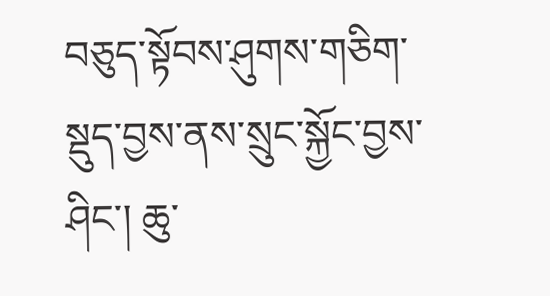བཅུད་སྟོབས་ཤུགས་གཅིག་སྡུད་བྱས་ནས་སྲུང་སྐྱོང་བྱས་ཤིང་། ཆུ་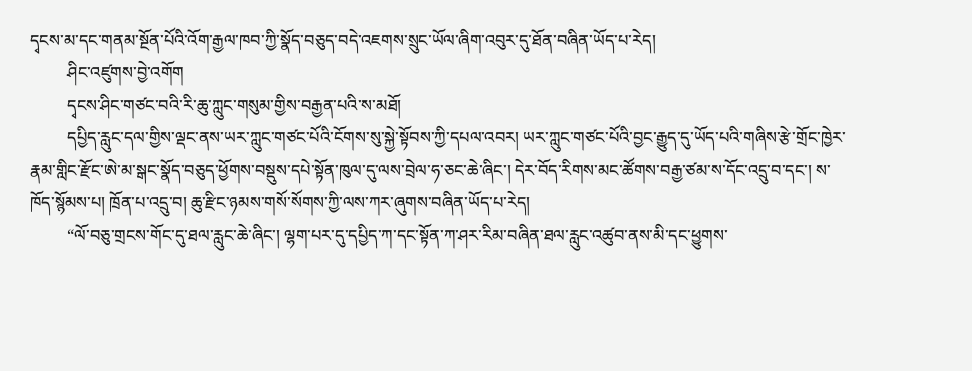དྭངས་མ་དང་གནམ་སྔོན་པོའི་འོག་རྒྱལ་ཁབ་ཀྱི་སྣོད་བཅུད་བདེ་འཇགས་སྲུང་ཡོལ་ཞིག་འབུར་དུ་ཐོན་བཞིན་ཡོད་པ་རེད།
         ཤིང་འཛུགས་བྱེ་འགོག
         དྭངས་ཤིང་གཙང་བའི་རི་ཆུ་ཀླུང་གསུམ་གྱིས་བརྒྱན་པའི་ས་མཐོ།
         དཔྱིད་རླུང་དལ་གྱིས་ལྡང་ནས་ཡར་ཀླུང་གཙང་པོའི་ངོགས་སུ་སྐྱེ་སྟོབས་ཀྱི་དཔལ་འབར། ཡར་ཀླུང་གཙང་པོའི་བྱང་རྒྱུད་དུ་ཡོད་པའི་གཞིས་རྩེ་གྲོང་ཁྱེར་རྣམ་གླིང་རྫོང་ཨེ་མ་སྒང་སྣོད་བཅུད་ཕྱོགས་བསྡུས་དཔེ་སྟོན་ཁུལ་དུ་ལས་བྲེལ་ཧ་ཅང་ཆེ་ཞིང་། དེར་བོད་རིགས་མང་ཚོགས་བརྒྱ་ཙམ་ས་དོང་འདྲུ་བ་དང་། ས་ཁོད་སྙོམས་པ། ཁྲོན་པ་འདྲུ་བ། ཆུ་རྫིང་ཉམས་གསོ་སོགས་ཀྱི་ལས་ཀར་ཞུགས་བཞིན་ཡོད་པ་རེད།
         “ལོ་བཅུ་གྲངས་གོང་དུ་ཐལ་རླུང་ཆེ་ཞིང་། ལྷག་པར་དུ་དཔྱིད་ཀ་དང་སྟོན་ཀ་ཤར་རིམ་བཞིན་ཐལ་རླུང་འཚུབ་ནས་མི་དང་ཕྱུགས་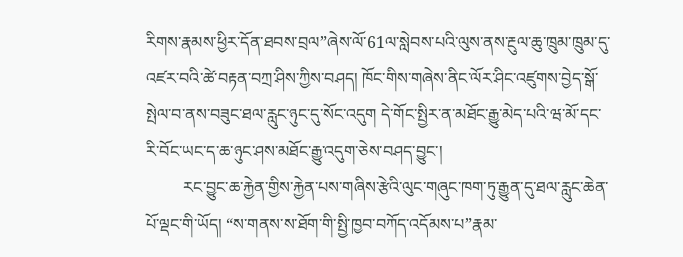རིགས་རྣམས་ཕྱིར་དོན་ཐབས་བྲལ”ཞེས་ལོ་61ལ་སླེབས་པའི་ལུས་ནས་རྔུལ་ཆུ་ཁྲུམ་ཁྲུམ་དུ་འཛར་བའི་ཚེ་བརྟན་བཀྲ་ཤིས་ཀྱིས་བཤད། ཁོང་གིས་གཞེས་ནིང་ལོར་ཤིང་འཛུགས་བྱེད་སྒོ་སྤེལ་བ་ནས་བཟུང་ཐལ་རླུང་ཉུང་དུ་སོང་འདུག དེ་གོང་སྤྱིར་ན་མཐོང་རྒྱུ་མེད་པའི་ཝ་མོ་དང་རི་བོང་ཡང་ད་ཆ་ཉུང་ཤས་མཐོང་རྒྱུ་འདུག་ཅེས་བཤད་བྱུང་།
         རང་བྱུང་ཆ་རྐྱེན་གྱིས་རྐྱེན་པས་གཞིས་རྩེའི་ལུང་གཞུང་ཁག་ཏུ་རྒྱུན་དུ་ཐལ་རླུང་ཆེན་པོ་ལྡང་གི་ཡོད། “ས་གནས་ས་ཐོག་གི་སྤྱི་ཁྱབ་བཀོད་འདོམས་པ”རྣམ་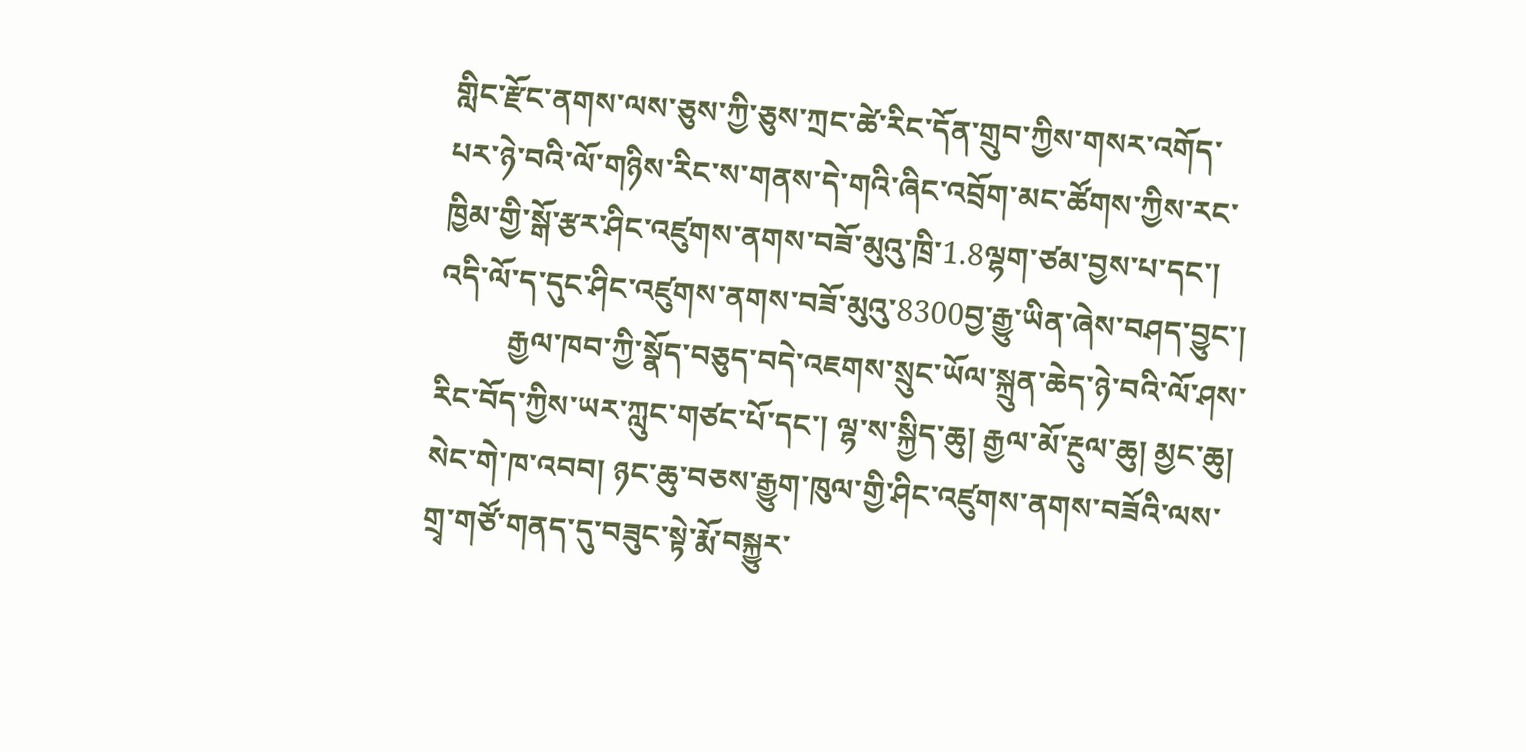གླིང་རྫོང་ནགས་ལས་ཅུས་ཀྱི་ཅུས་ཀྲང་ཚེ་རིང་དོན་གྲུབ་ཀྱིས་གསར་འགོད་པར་ཉེ་བའི་ལོ་གཉིས་རིང་ས་གནས་དེ་གའི་ཞིང་འབྲོག་མང་ཚོགས་ཀྱིས་རང་ཁྱིམ་གྱི་སྒོ་རྩར་ཤིང་འཛུགས་ནགས་བཟོ་མུའུ་ཁྲི་1.8ལྷག་ཙམ་བྱས་པ་དང་། འདི་ལོ་ད་དུང་ཤིང་འཛུགས་ནགས་བཟོ་མུའུ་8300བྱ་རྒྱུ་ཡིན་ཞེས་བཤད་བྱུང་།
         རྒྱལ་ཁབ་ཀྱི་སྣོད་བཅུད་བདེ་འཇགས་སྲུང་ཡོལ་སྐྲུན་ཆེད་ཉེ་བའི་ལོ་ཤས་རིང་བོད་ཀྱིས་ཡར་ཀླུང་གཙང་པོ་དང་། ལྷ་ས་སྐྱིད་ཆུ། རྒྱལ་མོ་རྔུལ་ཆུ། མྱང་ཆུ། སེང་གེ་ཁ་འབབ། ཉང་ཆུ་བཅས་རྒྱུག་ཁུལ་གྱི་ཤིང་འཛུགས་ནགས་བཟོའི་ལས་གྲྭ་གཙོ་གནད་དུ་བཟུང་སྟེ་རྨོ་བསྐྱུར་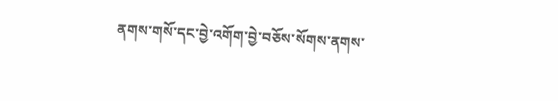ནགས་གསོ་དང་བྱེ་འགོག་བྱེ་བཅོས་སོགས་ནགས་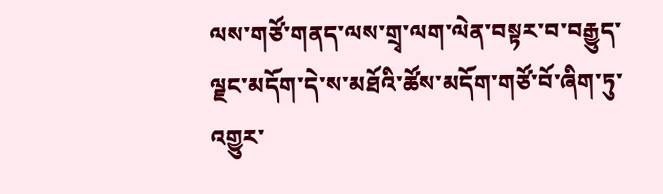ལས་གཙོ་གནད་ལས་གྲྭ་ལག་ལེན་བསྟར་བ་བརྒྱུད་ལྗང་མདོག་དེ་ས་མཐོའི་ཚོས་མདོག་གཙོ་བོ་ཞིག་ཏུ་འགྱུར་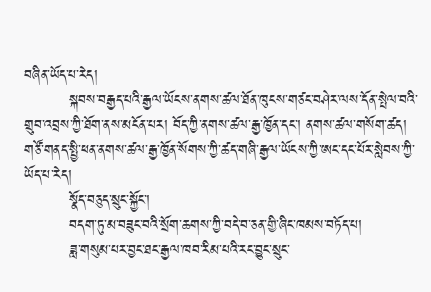བཞིན་ཡོད་པ་རེད།
         སྐབས་བརྒྱད་པའི་རྒྱལ་ཡོངས་ནགས་ཚལ་ཐོན་ཁུངས་གཙང་བཤེར་ལས་དོན་སྤེལ་བའི་གྲུབ་འབྲས་ཀྱི་ཐོག་ནས་མངོན་པར། བོད་ཀྱི་ནགས་ཚལ་རྒྱ་ཁྱོན་དང་། ནགས་ཚལ་གསོག་ཚད། གཙོ་གནད་སྤྱི་ཕན་ནགས་ཚལ་རྒྱ་ཁྱོན་སོགས་ཀྱི་ཚད་གཞི་རྒྱལ་ཡོངས་ཀྱི་ཨང་དང་པོར་སླེབས་ཀྱི་ཡོད་པ་རེད།
         སྣོད་བཅུད་སྲུང་སྐྱོང་།
         བདག་ཏུ་མ་བཟུང་བའི་སྲོག་ཆགས་ཀྱི་བདེ་བ་ཅན་གྱི་ཞིང་ཁམས་བཏོད་པ།
         ཟླ་གསུམ་པར་བྱང་ཐང་རྒྱལ་ཁབ་རིམ་པའི་རང་བྱུང་སྲུང་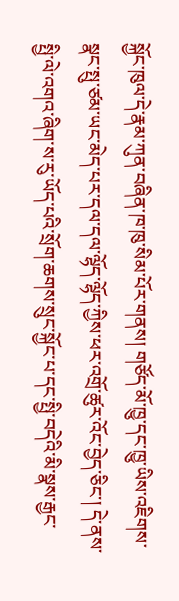སྐྱོང་ཁུལ་དེ་རྣམ་ཀུན་བཞིན་ཁ་ཁུ་སིམ་པོར་གནས། གཙོད་མོ་ཁྱུ་དང་ཁྱུ་ཡིས་འཇིགས་སྣང་སྤུ་ཙམ་ཡང་མེད་པར་དལ་དལ་ལྷོད་ལྷོད་ཀྱིས་ཕར་འགྲོ་ཚུར་འོང་བྱེད་ཅིང་། དེ་ནས་སྤྱི་ལེ་འགའ་ཞིག་ས་རུ་ཡོད་པའི་སྲོག་ཆགས་སྲུང་སྐྱོང་པ་དང་སྤྱི་བདེའི་མི་སྣས་རྒྱང་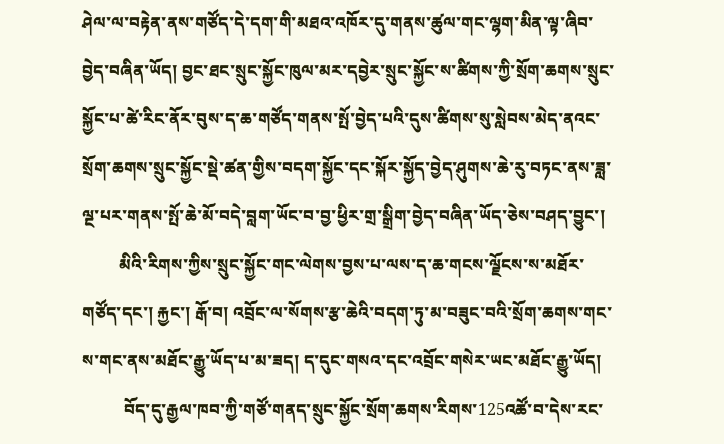ཤེལ་ལ་བརྟེན་ནས་གཙོད་དེ་དག་གི་མཐའ་འཁོར་དུ་གནས་ཚུལ་གང་ལྷག་མིན་ལྟ་ཞིབ་བྱེད་བཞིན་ཡོད། བྱང་ཐང་སྲུང་སྐྱོང་ཁུལ་མར་དབྱེར་སྲུང་སྐྱོང་ས་ཚིགས་ཀྱི་སྲོག་ཆགས་སྲུང་སྐྱོང་པ་ཚེ་རིང་ནོར་བུས་ད་ཆ་གཙོད་གནས་སྤོ་བྱེད་པའི་དུས་ཚིགས་སུ་སླེབས་མེད་ནའང་སྲོག་ཆགས་སྲུང་སྐྱོང་སྡེ་ཚན་གྱིས་བདག་སྐྱོང་དང་སྐོར་སྐྱོད་བྱེད་ཤུགས་ཆེ་རུ་བཏང་ནས་ཟླ་ལྔ་པར་གནས་སྤོ་ཆེ་མོ་བདེ་བླག་ཡོང་བ་བྱ་ཕྱིར་གྲ་སྒྲིག་བྱེད་བཞིན་ཡོད་ཅེས་བཤད་བྱུང་།
         མིའི་རིགས་ཀྱིས་སྲུང་སྐྱོང་གང་ལེགས་བྱས་པ་ལས་ད་ཆ་གངས་ལྗོངས་ས་མཐོར་གཙོད་དང་། རྐྱང་། རྒོ་བ། འབྲོང་ལ་སོགས་རྩ་ཆེའི་བདག་ཏུ་མ་བཟུང་བའི་སྲོག་ཆགས་གང་ས་གང་ནས་མཐོང་རྒྱུ་ཡོད་པ་མ་ཟད། ད་དུང་གསའ་དང་འབྲོང་གསེར་ཡང་མཐོང་རྒྱུ་ཡོད།
          བོད་དུ་རྒྱལ་ཁབ་ཀྱི་གཙོ་གནད་སྲུང་སྐྱོང་སྲོག་ཆགས་རིགས་125འཚོ་བ་དེས་རང་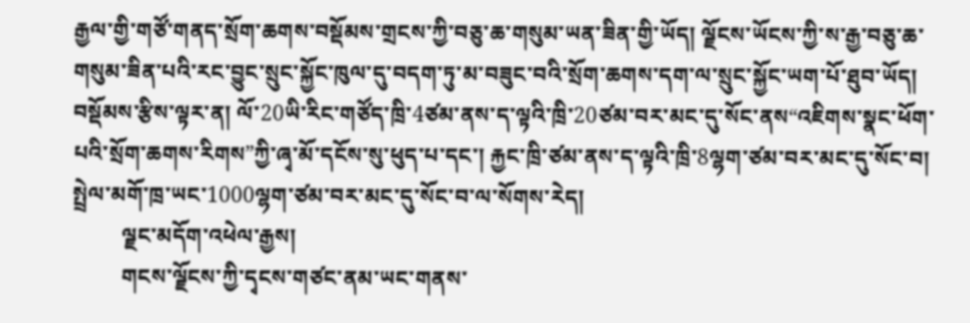རྒྱལ་གྱི་གཙོ་གནད་སྲོག་ཆགས་བསྡོམས་གྲངས་ཀྱི་བཅུ་ཆ་གསུམ་ཡན་ཟིན་གྱི་ཡོད། ལྗོངས་ཡོངས་ཀྱི་ས་རྒྱ་བཅུ་ཆ་གསུམ་ཟིན་པའི་རང་བྱུང་སྲུང་སྐྱོང་ཁུལ་དུ་བདག་ཏུ་མ་བཟུང་བའི་སྲོག་ཆགས་དག་ལ་སྲུང་སྐྱོང་ཡག་པོ་ཐུབ་ཡོད། བསྡོམས་རྩིས་ལྟར་ན། ལོ་20ཡི་རིང་གཙོད་ཁྲི་4ཙམ་ནས་ད་ལྟའི་ཁྲི་20ཙམ་བར་མང་དུ་སོང་ནས“འཇིགས་སྣང་ཕོག་པའི་སྲོག་ཆགས་རིགས”ཀྱི་ཞྭ་མོ་དངོས་སུ་ཕུད་པ་དང་། རྐྱང་ཁྲི་ཙམ་ནས་ད་ལྟའི་ཁྲི་8ལྷག་ཙམ་བར་མང་དུ་སོང་བ། སྤྲེལ་མགོ་ཁྲ་ཡང་1000ལྷག་ཙམ་བར་མང་དུ་སོང་བ་ལ་སོགས་རེད།
         ལྗང་མདོག་འཕེལ་རྒྱས།
         གངས་ལྗོངས་ཀྱི་དྭངས་གཙང་ནམ་ཡང་གནས་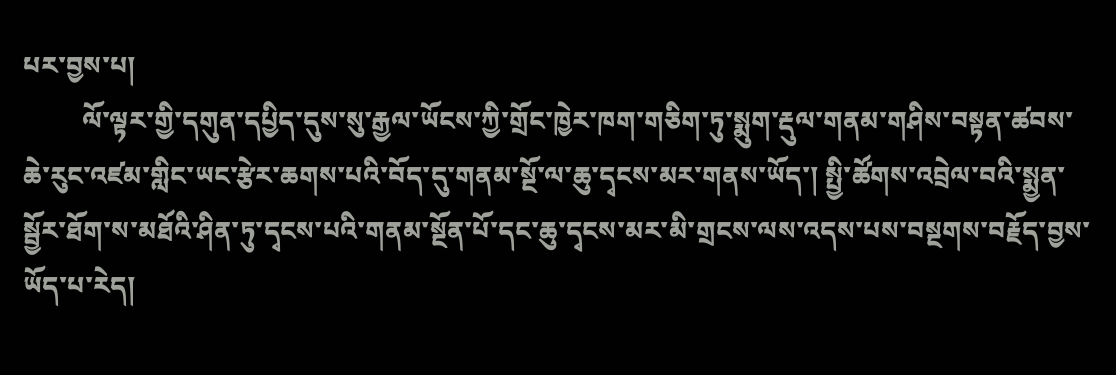པར་བྱས་པ།
         ལོ་ལྟར་གྱི་དགུན་དཔྱིད་དུས་སུ་རྒྱལ་ཡོངས་ཀྱི་གྲོང་ཁྱེར་ཁག་གཅིག་ཏུ་སྨུག་རྡུལ་གནམ་གཤིས་བསྟན་ཚབས་ཆེ་རུང་འཛམ་གླིང་ཡང་རྩེར་ཆགས་པའི་བོད་དུ་གནམ་སྔོ་ལ་ཆུ་དྭངས་མར་གནས་ཡོད་། སྤྱི་ཚོགས་འབྲེལ་བའི་སྨྱན་སྦྱོར་ཐོག་ས་མཐོའི་ཤིན་ཏུ་དྭངས་པའི་གནམ་སྔོན་པོ་དང་ཆུ་དྭངས་མར་མི་གྲངས་ལས་འདས་པས་བསྔགས་བརྗོད་བྱས་ཡོད་པ་རེད།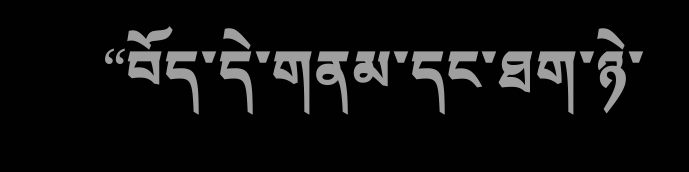“བོད་དེ་གནམ་དང་ཐག་ཉེ་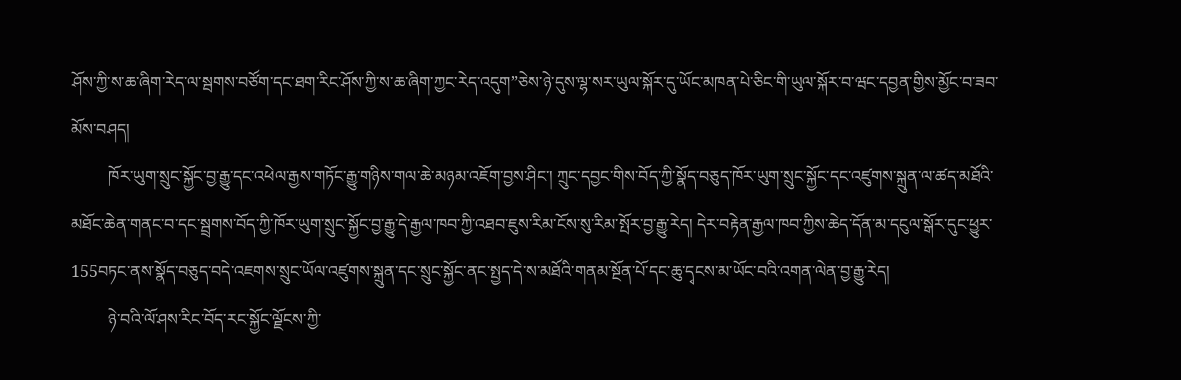ཤོས་ཀྱི་ས་ཆ་ཞིག་རེད་ལ་སྦགས་བཙོག་དང་ཐག་རིང་ཤོས་ཀྱི་ས་ཆ་ཞིག་ཀྱང་རེད་འདུག”ཅེས་ཉེ་དུས་ལྷ་སར་ཡུལ་སྐོར་དུ་ཡོང་མཁན་པེ་ཅིང་གི་ཡུལ་སྐོར་བ་ཝང་དབྱན་གྱིས་མྱོང་བ་ཟབ་མོས་བཤད།
         ཁོར་ཡུག་སྲུང་སྐྱོང་བྱ་རྒྱུ་དང་འཕེལ་རྒྱས་གཏོང་རྒྱུ་གཉིས་གལ་ཆེ་མཉམ་འཇོག་བྱས་ཤིང་། ཀྲུང་དབྱང་གིས་བོད་ཀྱི་སྣོད་བཅུད་ཁོར་ཡུག་སྲུང་སྐྱོང་དང་འཛུགས་སྐྲུན་ལ་ཚད་མཐོའི་མཐོང་ཆེན་གནང་བ་དང་སྦྲགས་བོད་ཀྱི་ཁོར་ཡུག་སྲུང་སྐྱོང་བྱ་རྒྱུ་དེ་རྒྱལ་ཁབ་ཀྱི་འཐབ་ཇུས་རིམ་ངོས་སུ་རིམ་སྤོར་བྱ་རྒྱུ་རེད། དེར་བརྟེན་རྒྱལ་ཁབ་ཀྱིས་ཆེད་དོན་མ་དངུལ་སྒོར་དུང་ཕྱུར་155བཏང་ནས་སྣོད་བཅུད་བདེ་འཇགས་སྲུང་ཡོལ་འཛུགས་སྐྲུན་དང་སྲུང་སྐྱོང་ནང་སྤྱད་དེ་ས་མཐོའི་གནམ་སྔོན་པོ་དང་ཆུ་དྭངས་མ་ཡོང་བའི་འགན་ལེན་བྱ་རྒྱུ་རེད།
         ཉེ་བའི་ལོ་ཤས་རིང་བོད་རང་སྐྱོང་ལྗོངས་ཀྱི་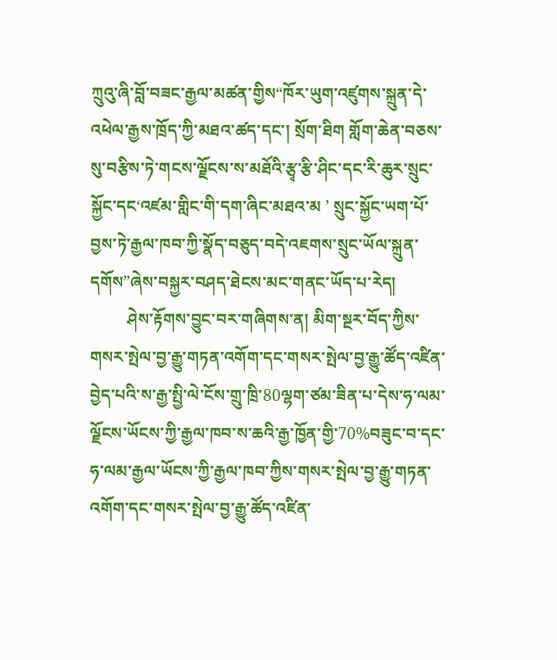ཀྲུའུ་ཞི་བློ་བཟང་རྒྱལ་མཚན་གྱིས“ཁོར་ཡུག་འཛུགས་སྐྲུན་དེ་འཕེལ་རྒྱས་ཁྲོད་ཀྱི་མཐའ་ཚད་དང་། སྲོག་ཐིག གློག་ཆེན་བཅས་སུ་བརྩིས་ཏེ་གངས་ལྗོངས་ས་མཐོའི་རྩྭ་རྩི་ཤིང་དང་རི་ཆུར་སྲུང་སྐྱོང་དང‘འཛམ་གླིང་གི་དག་ཞིང་མཐའ་མ ’ སྲུང་སྐྱོང་ཡག་པོ་བྱས་ཏེ་རྒྱལ་ཁབ་ཀྱི་སྣོད་བཅུད་བདེ་འཇགས་སྲུང་ཡོལ་སྐྲུན་དགོས”ཞེས་བསྐྱར་བཤད་ཐེངས་མང་གནང་ཡོད་པ་རེད།
         ཤེས་རྟོགས་བྱུང་བར་གཞིགས་ན། མིག་སྔར་བོད་ཀྱིས་གསར་སྤེལ་བྱ་རྒྱུ་གཏན་འགོག་དང་གསར་སྤེལ་བྱ་རྒྱུ་ཚོད་འཛིན་བྱེད་པའི་ས་རྒྱ་སྤྱི་ལེ་ངོས་གྲུ་ཁྲི་80ལྷག་ཙམ་ཟིན་པ་དེས་ཧ་ལམ་ལྗོངས་ཡོངས་ཀྱི་རྒྱལ་ཁབ་ས་ཆའི་རྒྱ་ཁྱོན་གྱི་70%བཟུང་བ་དང་ཧ་ལམ་རྒྱལ་ཡོངས་ཀྱི་རྒྱལ་ཁབ་ཀྱིས་གསར་སྤེལ་བྱ་རྒྱུ་གཏན་འགོག་དང་གསར་སྤེལ་བྱ་རྒྱུ་ཚོད་འཛིན་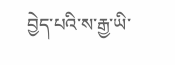བྱེད་པའི་ས་རྒྱ་ཡི་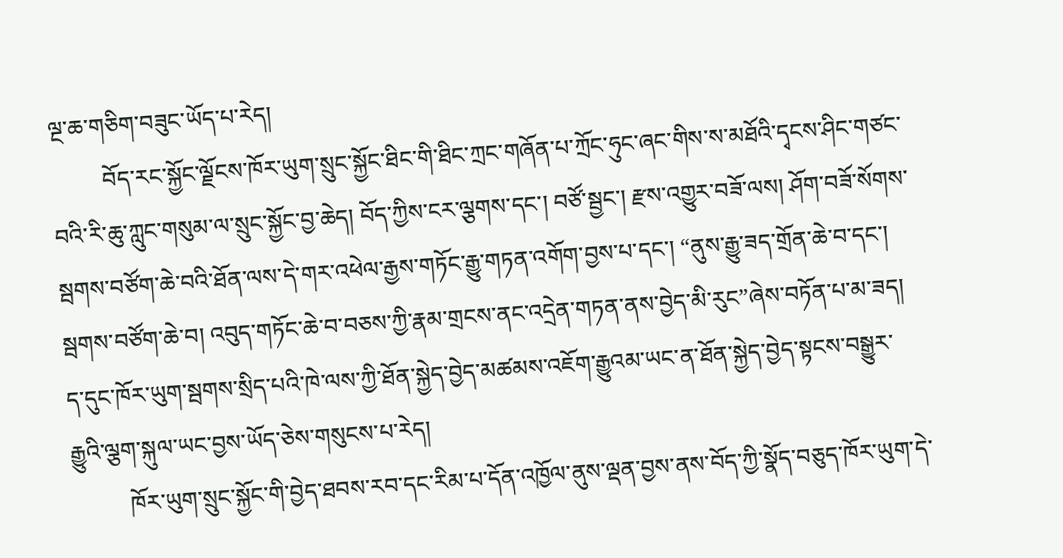ལྔ་ཆ་གཅིག་བཟུང་ཡོད་པ་རེད།
         བོད་རང་སྐྱོང་ལྗོངས་ཁོར་ཡུག་སྲུང་སྐྱོང་ཐིང་གི་ཐིང་ཀྲང་གཞོན་པ་ཀྲོང་ཧུང་ཞང་གིས་ས་མཐོའི་དྭངས་ཤིང་གཙང་བའི་རི་ཆུ་ཀླུང་གསུམ་ལ་སྲུང་སྐྱོང་བྱ་ཆེད། བོད་ཀྱིས་ངར་ལྕགས་དང་། བཙོ་སྦྱང་། རྫས་འགྱུར་བཟོ་ལས། ཤོག་བཟོ་སོགས་སྦགས་བཙོག་ཆེ་བའི་ཐོན་ལས་དེ་གར་འཕེལ་རྒྱས་གཏོང་རྒྱུ་གཏན་འགོག་བྱས་པ་དང་། “ནུས་རྒྱུ་ཟད་གྲོན་ཆེ་བ་དང་། སྦགས་བཙོག་ཆེ་བ། འབུད་གཏོང་ཆེ་བ་བཅས་ཀྱི་རྣམ་གྲངས་ནང་འདྲེན་གཏན་ནས་བྱེད་མི་རུང”ཞེས་བཏོན་པ་མ་ཟད། ད་དུང་ཁོར་ཡུག་སྦགས་སྲིད་པའི་ཁེ་ལས་ཀྱི་ཐོན་སྐྱེད་བྱེད་མཚམས་འཇོག་རྒྱུའམ་ཡང་ན་ཐོན་སྐྱེད་བྱེད་སྟངས་བསྒྱུར་རྒྱུའི་ལྕག་སྐུལ་ཡང་བྱས་ཡོད་ཅེས་གསུངས་པ་རེད།
          ཁོར་ཡུག་སྲུང་སྐྱོང་གི་བྱེད་ཐབས་རབ་དང་རིམ་པ་དོན་འཁྱོལ་ནུས་ལྡན་བྱས་ནས་བོད་ཀྱི་སྣོད་བཅུད་ཁོར་ཡུག་དེ་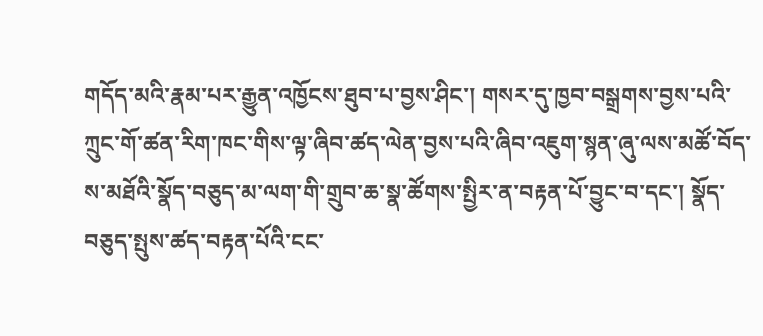གདོད་མའི་རྣམ་པར་རྒྱུན་འཁྱོངས་ཐུབ་པ་བྱས་ཤིང་། གསར་དུ་ཁྱབ་བསྒྲགས་བྱས་པའི་ཀྲུང་གོ་ཚན་རིག་ཁང་གིས་ལྟ་ཞིབ་ཚད་ལེན་བྱས་པའི་ཞིབ་འཇུག་སྙན་ཞུ་ལས་མཚོ་བོད་ས་མཐོའི་སྣོད་བཅུད་མ་ལག་གི་གྲུབ་ཆ་སྣ་ཚོགས་སྤྱིར་ན་བརྟན་པོ་བྱུང་བ་དང་། སྣོད་བཅུད་སྤུས་ཚད་བརྟན་པོའི་ངང་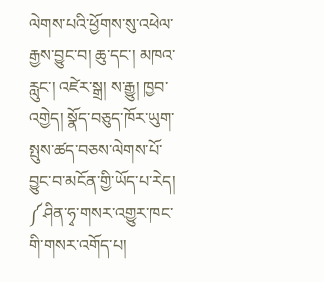ལེགས་པའི་ཕྱོགས་སུ་འཕེལ་རྒྱས་བྱུང་བ། ཆུ་དང་། མཁའ་རླུང་། འཛེར་སྒྲ། ས་རྒྱུ། ཁྱབ་འགྱེད། སྣོད་བཅུད་ཁོར་ཡུག་སྤུས་ཚད་བཅས་ལེགས་པོ་བྱུང་བ་མངོན་གྱི་ཡོད་པ་རེད། ༼ཤིན་ཧྭ་གསར་འགྱུར་ཁང་གི་གསར་འགོད་པ།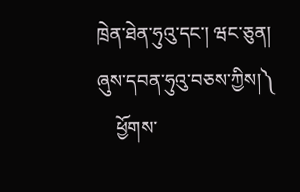ཁྲེན་ཐེན་ཧུའུ་དང་། ཝང་ཅུན། ཞུས་དབན་ཧུའུ་བཅས་ཀྱིས།༽
    ཕྱོགས་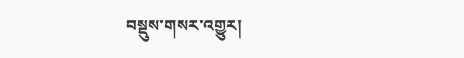བསྡུས་གསར་འགྱུར།